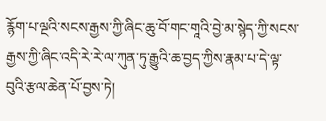རྙོག་པ་ལྔའི་སངས་རྒྱས་ཀྱི་ཞིང་ཆུ་བོ་གང་གཱའི་བྱེ་མ་སྙེད་ཀྱི་སངས་རྒྱས་ཀྱི་ཞིང་འདི་རེ་རེ་ལ་ཀུན་ཏུ་རྒྱུའི་ཆ་བྱད་ཀྱིས་རྣམ་པ་དེ་ལྟ་བུའི་རྩལ་ཆེན་པོ་བྱས་ཏེ།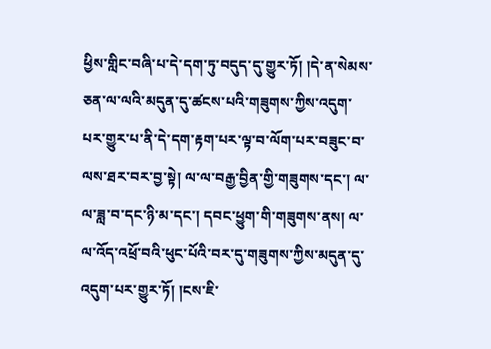ཕྱིས་གླིང་བཞི་པ་དེ་དག་ཏུ་བདུད་དུ་གྱུར་ཏོ། །དེ་ན་སེམས་ཅན་ལ་ལའི་མདུན་དུ་ཚངས་པའི་གཟུགས་ཀྱིས་འདུག་པར་གྱུར་པ་ནི་དེ་དག་རྟག་པར་ལྟ་བ་ལོག་པར་བཟུང་བ་ལས་ཐར་བར་བྱ་སྟེ། ལ་ལ་བརྒྱ་བྱིན་གྱི་གཟུགས་དང་། ལ་ལ་ཟླ་བ་དང་ཉི་མ་དང་། དབང་ཕྱུག་གི་གཟུགས་ནས། ལ་ལ་འོད་འཕྲོ་བའི་ཕུང་པོའི་བར་དུ་གཟུགས་ཀྱིས་མདུན་དུ་འདུག་པར་གྱུར་ཏོ། །ངས་ཇི་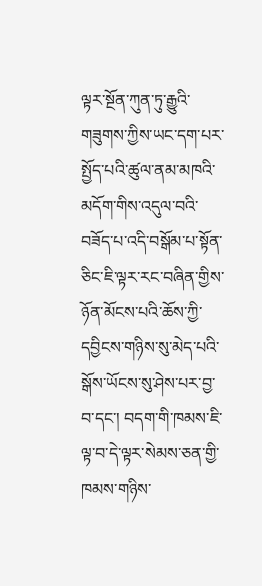ལྟར་སྔོན་ཀུན་ཏུ་རྒྱུའི་གཟུགས་ཀྱིས་ཡང་དག་པར་སྤྱོད་པའི་ཚུལ་ནམ་མཁའི་མདོག་གིས་འདུལ་བའི་བཟོད་པ་འདི་བསྒོམ་པ་སྟོན་ཅིང་ཇི་ལྟར་རང་བཞིན་གྱིས་ཉོན་མོངས་པའི་ཆོས་ཀྱི་དབྱིངས་གཉིས་སུ་མེད་པའི་སྒོས་ཡོངས་སུ་ཤེས་པར་བྱ་བ་དང་། བདག་གི་ཁམས་ཇི་ལྟ་བ་དེ་ལྟར་སེམས་ཅན་གྱི་ཁམས་གཉིས་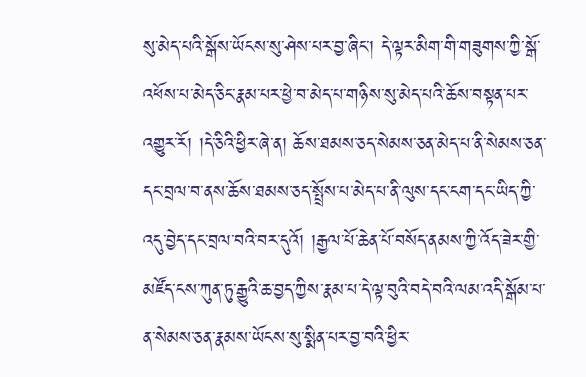སུ་མེད་པའི་སྒོས་ཡོངས་སུ་ཤེས་པར་བྱ་ཞིང་། དེ་ལྟར་མིག་གི་གཟུགས་ཀྱི་སྒོ་འཕོས་པ་མེད་ཅིང་རྣམ་པར་ཕྱེ་བ་མེད་པ་གཉིས་སུ་མེད་པའི་ཆོས་བསྟན་པར་འགྱུར་རོ། །དེ་ཅིའི་ཕྱིར་ཞེ་ན། ཆོས་ཐམས་ཅད་སེམས་ཅན་མེད་པ་ནི་སེམས་ཅན་དང་བྲལ་བ་ནས་ཆོས་ཐམས་ཅད་སྤྲོས་པ་མེད་པ་ནི་ལུས་དང་ངག་དང་ཡིད་ཀྱི་འདུ་བྱེད་དང་བྲལ་བའི་བར་དུའོ། །རྒྱལ་པོ་ཆེན་པོ་བསོད་ནམས་ཀྱི་འོད་ཟེར་གྱི་མཛོད་ངས་ཀུན་ཏུ་རྒྱུའི་ཆ་བྱད་ཀྱིས་རྣམ་པ་དེ་ལྟ་བུའི་བདེ་བའི་ལམ་འདི་སྒོམ་པ་ན་སེམས་ཅན་རྣམས་ཡོངས་སུ་སྨིན་པར་བྱ་བའི་ཕྱིར་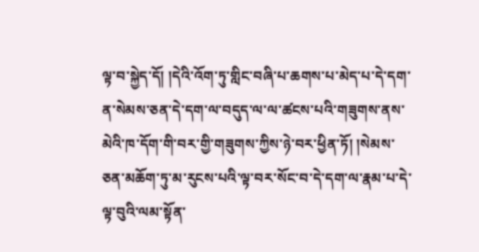ལྟ་བ་སྐྱེད་དོ། །དེའི་འོག་ཏུ་གླིང་བཞི་པ་ཆགས་པ་མེད་པ་དེ་དག་ན་སེམས་ཅན་དེ་དག་ལ་བདུད་ལ་ལ་ཚངས་པའི་གཟུགས་ནས་མེའི་ཁ་དོག་གི་བར་གྱི་གཟུགས་ཀྱིས་ཉེ་བར་ཕྱིན་ཏོ། །སེམས་ཅན་མཆོག་ཏུ་མ་རུངས་པའི་ལྟ་བར་སོང་བ་དེ་དག་ལ་རྣམ་པ་དེ་ལྟ་བུའི་ལམ་སྟོན་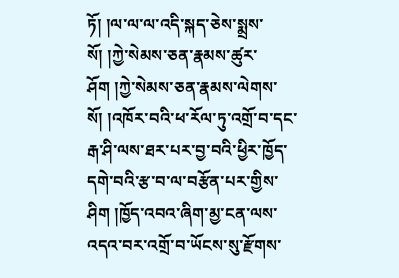ཏོ། །ལ་ལ་ལ་འདི་སྐད་ཅེས་སྨྲས་སོ། །ཀྱེ་སེམས་ཅན་རྣམས་ཚུར་ཤོག །ཀྱེ་སེམས་ཅན་རྣམས་ལེགས་སོ། །འཁོར་བའི་ཕ་རོལ་ཏུ་འགྲོ་བ་དང་རྒ་ཤི་ལས་ཐར་པར་བྱ་བའི་ཕྱིར་ཁྱོད་དགེ་བའི་རྩ་བ་ལ་བརྩོན་པར་གྱིས་ཤིག །ཁྱོད་འབའ་ཞིག་མྱ་ངན་ལས་འདའ་བར་འགྲོ་བ་ཡོངས་སུ་རྫོགས་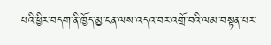པའི་ཕྱིར་བདག་ནི་ཁྱོད་མྱ་ངན་ལས་འདའ་བར་འགྲོ་བའི་ལམ་བསྟན་པར་